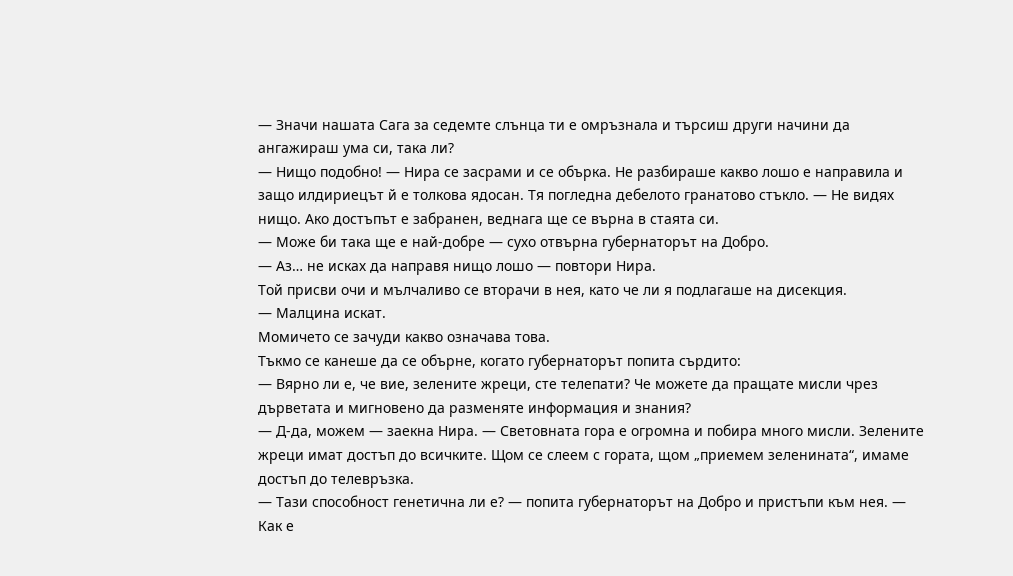— Значи нашата Сага за седемте слънца ти е омръзнала и търсиш други начини да ангажираш ума си, така ли?
— Нищо подобно! — Нира се засрами и се обърка. Не разбираше какво лошо е направила и защо илдириецът й е толкова ядосан. Тя погледна дебелото гранатово стъкло. — Не видях нищо. Ако достъпът е забранен, веднага ще се върна в стаята си.
— Може би така ще е най-добре — сухо отвърна губернаторът на Добро.
— Аз… не исках да направя нищо лошо — повтори Нира.
Той присви очи и мълчаливо се вторачи в нея, като че ли я подлагаше на дисекция.
— Малцина искат.
Момичето се зачуди какво означава това.
Тъкмо се канеше да се обърне, когато губернаторът попита сърдито:
— Вярно ли е, че вие, зелените жреци, сте телепати? Че можете да пращате мисли чрез дърветата и мигновено да разменяте информация и знания?
— Д-да, можем — заекна Нира. — Световната гора е огромна и побира много мисли. Зелените жреци имат достъп до всичките. Щом се слеем с гората, щом „приемем зеленината“, имаме достъп до телевръзка.
— Тази способност генетична ли е? — попита губернаторът на Добро и пристъпи към нея. — Как е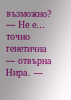възможно?
— Не е… точно генетична — отвърна Нира. —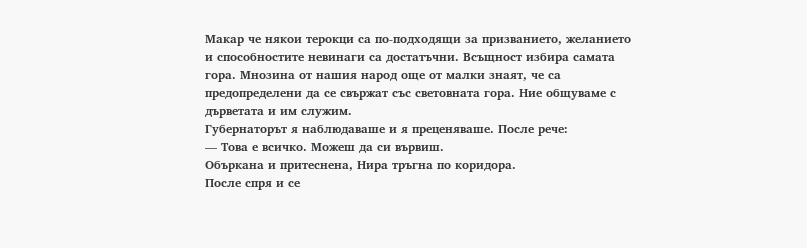Макар че някои терокци са по-подходящи за призванието, желанието и способностите невинаги са достатъчни. Всъщност избира самата гора. Мнозина от нашия народ още от малки знаят, че са предопределени да се свържат със световната гора. Ние общуваме с дърветата и им служим.
Губернаторът я наблюдаваше и я преценяваше. После рече:
— Това е всичко. Можеш да си вървиш.
Объркана и притеснена, Нира тръгна по коридора.
После спря и се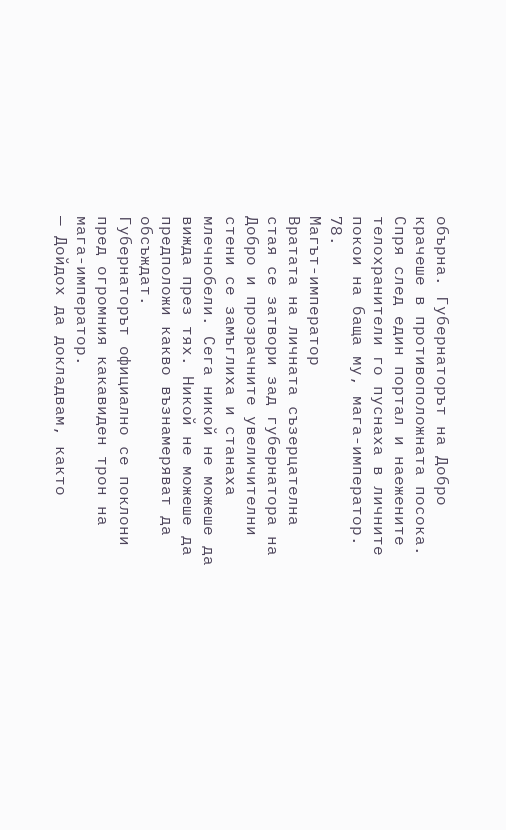обърна. Губернаторът на Добро крачеше в противоположната посока. Спря след един портал и наежените телохранители го пуснаха в личните покои на баща му, мага-император.
78.
Магът-император
Вратата на личната съзерцателна стая се затвори зад губернатора на Добро и прозрачните увеличителни стени се замъглиха и станаха млечнобели. Сега никой не можеше да вижда през тях. Никой не можеше да предположи какво възнамеряват да обсъждат.
Губернаторът официално се поклони пред огромния какавиден трон на мага-император.
— Дойдох да докладвам, както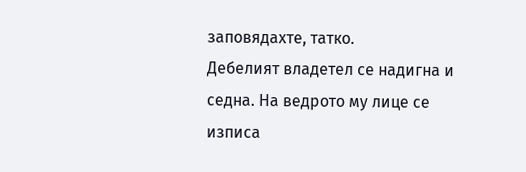заповядахте, татко.
Дебелият владетел се надигна и седна. На ведрото му лице се изписа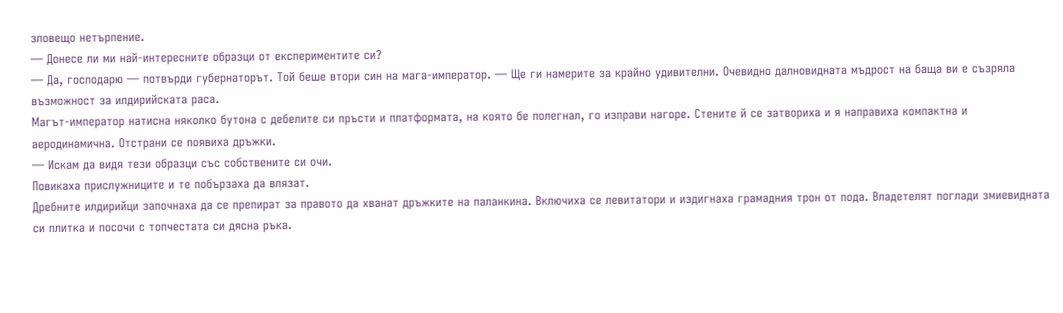зловещо нетърпение.
— Донесе ли ми най-интересните образци от експериментите си?
— Да, господарю — потвърди губернаторът. Той беше втори син на мага-император. — Ще ги намерите за крайно удивителни. Очевидно далновидната мъдрост на баща ви е съзряла възможност за илдирийската раса.
Магът-император натисна няколко бутона с дебелите си пръсти и платформата, на която бе полегнал, го изправи нагоре. Стените й се затвориха и я направиха компактна и аеродинамична. Отстрани се появиха дръжки.
— Искам да видя тези образци със собствените си очи.
Повикаха прислужниците и те побързаха да влязат.
Дребните илдирийци започнаха да се препират за правото да хванат дръжките на паланкина. Включиха се левитатори и издигнаха грамадния трон от пода. Владетелят поглади змиевидната си плитка и посочи с топчестата си дясна ръка.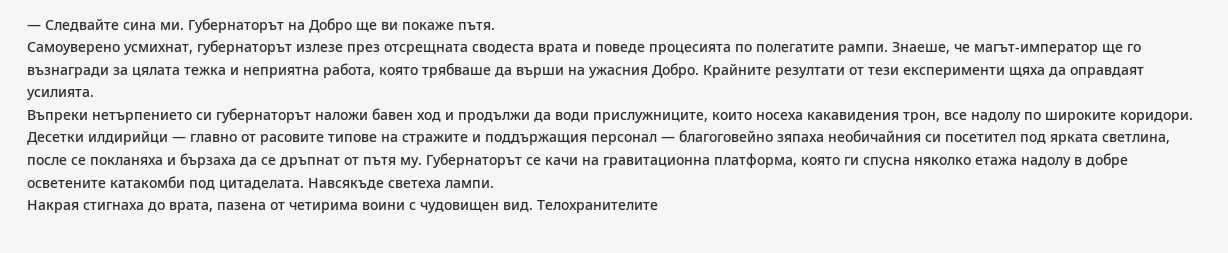— Следвайте сина ми. Губернаторът на Добро ще ви покаже пътя.
Самоуверено усмихнат, губернаторът излезе през отсрещната сводеста врата и поведе процесията по полегатите рампи. Знаеше, че магът-император ще го възнагради за цялата тежка и неприятна работа, която трябваше да върши на ужасния Добро. Крайните резултати от тези експерименти щяха да оправдаят усилията.
Въпреки нетърпението си губернаторът наложи бавен ход и продължи да води прислужниците, които носеха какавидения трон, все надолу по широките коридори. Десетки илдирийци — главно от расовите типове на стражите и поддържащия персонал — благоговейно зяпаха необичайния си посетител под ярката светлина, после се покланяха и бързаха да се дръпнат от пътя му. Губернаторът се качи на гравитационна платформа, която ги спусна няколко етажа надолу в добре осветените катакомби под цитаделата. Навсякъде светеха лампи.
Накрая стигнаха до врата, пазена от четирима воини с чудовищен вид. Телохранителите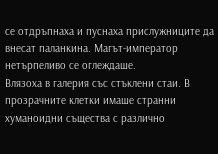се отдръпнаха и пуснаха прислужниците да внесат паланкина. Магът-император нетърпеливо се оглеждаше.
Влязоха в галерия със стъклени стаи. В прозрачните клетки имаше странни хуманоидни същества с различно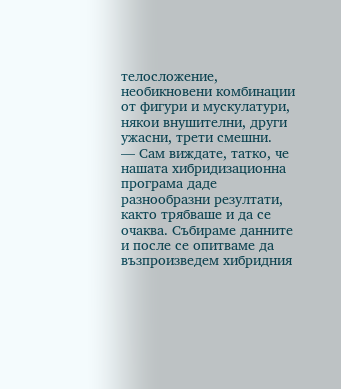телосложение, необикновени комбинации от фигури и мускулатури, някои внушителни, други ужасни, трети смешни.
— Сам виждате, татко, че нашата хибридизационна програма даде разнообразни резултати, както трябваше и да се очаква. Събираме данните и после се опитваме да възпроизведем хибридния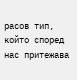расов тип, който според нас притежава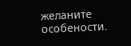желаните особености.